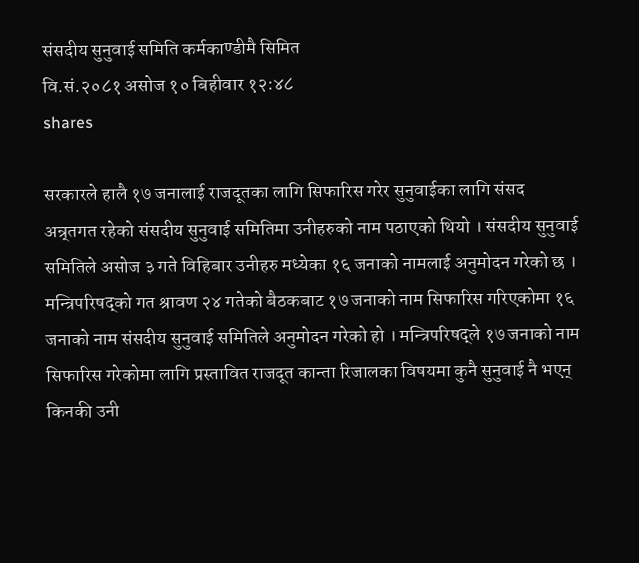संसदीय सुनुवाई समिति कर्मकाण्डीमै सिमित
वि.सं.२०८१ असोज १० बिहीवार १२:४८
shares

सरकारले हालै १७ जनालाई राजदूतका लागि सिफारिस गरेर सुनुवाईका लागि संसद अन्र्तगत रहेको संसदीय सुनुवाई समितिमा उनीहरुको नाम पठाएको थियो । संसदीय सुनुवाई समितिले असोज ३ गते विहिबार उनीहरु मध्येका १६ जनाको नामलाई अनुमोदन गरेको छ । मन्त्रिपरिषद्को गत श्रावण २४ गतेको बैठकबाट १७ जनाको नाम सिफारिस गरिएकोमा १६ जनाको नाम संसदीय सुनुवाई समितिले अनुमोदन गरेको हो । मन्त्रिपरिषद्ले १७ जनाको नाम सिफारिस गरेकोमा लागि प्रस्तावित राजदूत कान्ता रिजालका विषयमा कुनै सुनुवाई नै भएन् किनकी उनी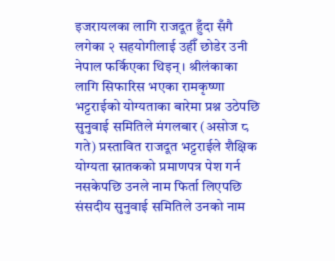इजरायलका लागि राजदूत हुँदा सँगै लगेका २ सहयोगीलाई उहीँ छोडेर उनी नेपाल फर्किएका थिइन् । श्रीलंकाका लागि सिफारिस भएका रामकृष्णा भट्टराईको योग्यताका बारेमा प्रश्न उठेपछि सुनुवाई समितिले मंगलबार (असोज ८ गते) प्रस्तावित राजदूत भट्टराईले शैक्षिक योग्यता स्नातकको प्रमाणपत्र पेश गर्न नसकेपछि उनले नाम फिर्ता लिएपछि संसदीय सुनुवाई समितिले उनको नाम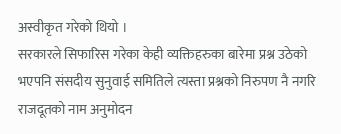अस्वीकृत गरेको थियो ।
सरकारले सिफारिस गरेका केही व्यक्तिहरुका बारेमा प्रश्न उठेको भएपनि संसदीय सुनुवाई समितिले त्यस्ता प्रश्नको निरुपण नै नगरि राजदूतको नाम अनुमोदन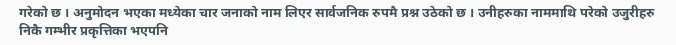गरेको छ । अनुमोदन भएका मध्येका चार जनाको नाम लिएर सार्वजनिक रुपमै प्रश्न उठेको छ । उनीहरुका नाममाथि परेको उजुरीहरु निकै गम्भीर प्रकृत्तिका भएपनि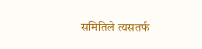समितिले त्यसतर्फ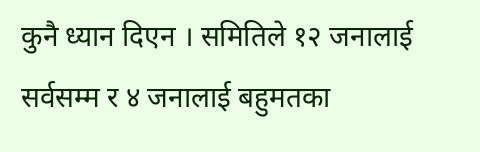कुनै ध्यान दिएन । समितिले १२ जनालाई सर्वसम्म र ४ जनालाई बहुमतका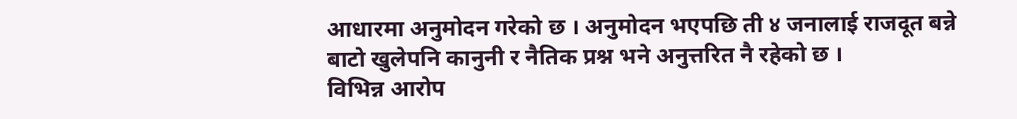आधारमा अनुमोदन गरेको छ । अनुमोदन भएपछि ती ४ जनालाई राजदूत बन्ने बाटो खुलेपनि कानुनी र नैतिक प्रश्न भने अनुत्तरित नै रहेको छ ।
विभिन्न आरोप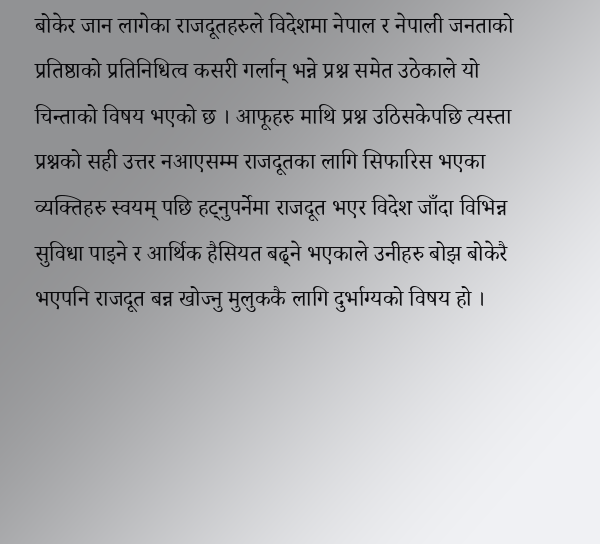बोकेर जान लागेका राजदूतहरुले विदेशमा नेपाल र नेपाली जनताको प्रतिष्ठाको प्रतिनिधित्व कसरी गर्लान् भन्ने प्रश्न समेत उठेकाले यो चिन्ताको विषय भएको छ । आफूहरु माथि प्रश्न उठिसकेपछि त्यस्ता प्रश्नको सही उत्तर नआएसम्म राजदूतका लागि सिफारिस भएका व्यक्तिहरु स्वयम् पछि हट्नुपर्नेमा राजदूत भएर विदेश जाँदा विभिन्न सुविधा पाइने र आर्थिक हैसियत बढ्ने भएकाले उनीहरु बोझ बोकेरै भएपनि राजदूत बन्न खोज्नु मुलुककै लागि दुर्भाग्यको विषय हो ।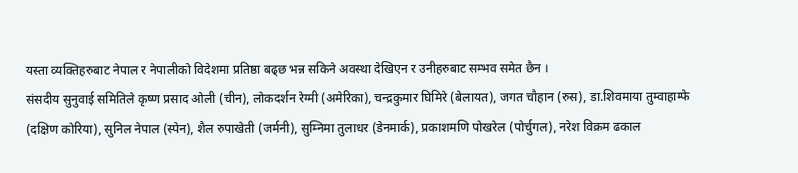यस्ता व्यक्तिहरुबाट नेपाल र नेपालीको विदेशमा प्रतिष्ठा बढ्छ भन्न सकिने अवस्था देखिएन र उनीहरुबाट सम्भव समेत छैन ।
संसदीय सुनुवाई समितिले कृष्ण प्रसाद ओली (चीन), लोकदर्शन रेग्मी (अमेरिका), चन्द्रकुमार घिमिरे (बेलायत), जगत चौहान (रुस), डा.शिवमाया तुम्वाहाम्फे (दक्षिण कोरिया), सुनिल नेपाल (स्पेन), शैल रुपाखेती (जर्मनी), सुम्निमा तुलाधर (डेनमार्क), प्रकाशमणि पोखरेल (पोर्चुगल), नरेश विक्रम ढकाल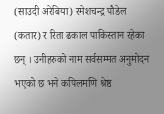(साउदी अरेबिया) रमेशचन्द्र पौडेल (कतार) र रिता ढकाल पाकिस्तान रहेका छन् । उनीहरुको नाम सर्वसम्मत अनुमोदन भएको छ भने कपिलमणि श्रेष्ठ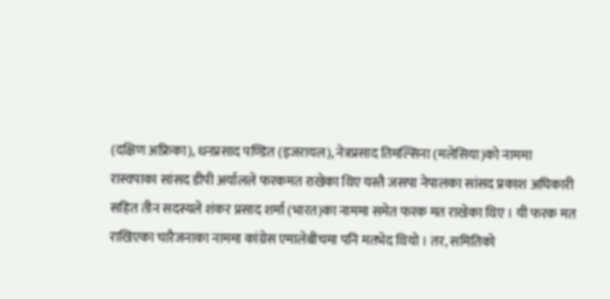(दक्षिण अफ्रिका), धनप्रसाद पण्डित (इजरायल), नेत्रप्रसाद तिमल्सिना (मलेसिया)को नाममा रास्वपाका सांसद डीपी अर्यालले फरकमत राखेका थिए यस्तै जसपा नेपालका सांसद प्रकाश अघिकारी सहित तीन सदस्यले शंकर प्रसाद शर्मा (भारत)का नाममा समेत फरक मत राखेका थिए । यी फरक मत राखिएका चारैजनाका नाममा कांग्रेस एमालेबीचमा पनि मतभेद थियो । तर, समितिको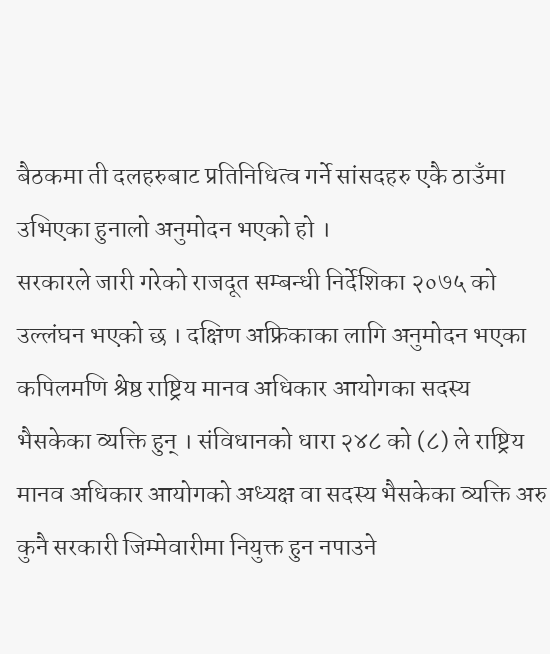बैठकमा ती दलहरुबाट प्रतिनिधित्व गर्ने सांसदहरु एकै ठाउँमा उभिएका हुनालो अनुमोदन भएको हो ।
सरकारले जारी गरेको राजदूत सम्बन्धी निर्देशिका २०७५ को उल्लंघन भएको छ । दक्षिण अफ्रिकाका लागि अनुमोदन भएका कपिलमणि श्रेष्ठ राष्ट्रिय मानव अधिकार आयोगका सदस्य भैसकेका व्यक्ति हुन् । संविधानको धारा २४८ को (८) ले राष्ट्रिय मानव अधिकार आयोगको अध्यक्ष वा सदस्य भैसकेका व्यक्ति अरु कुनै सरकारी जिम्मेवारीमा नियुक्त हुन नपाउने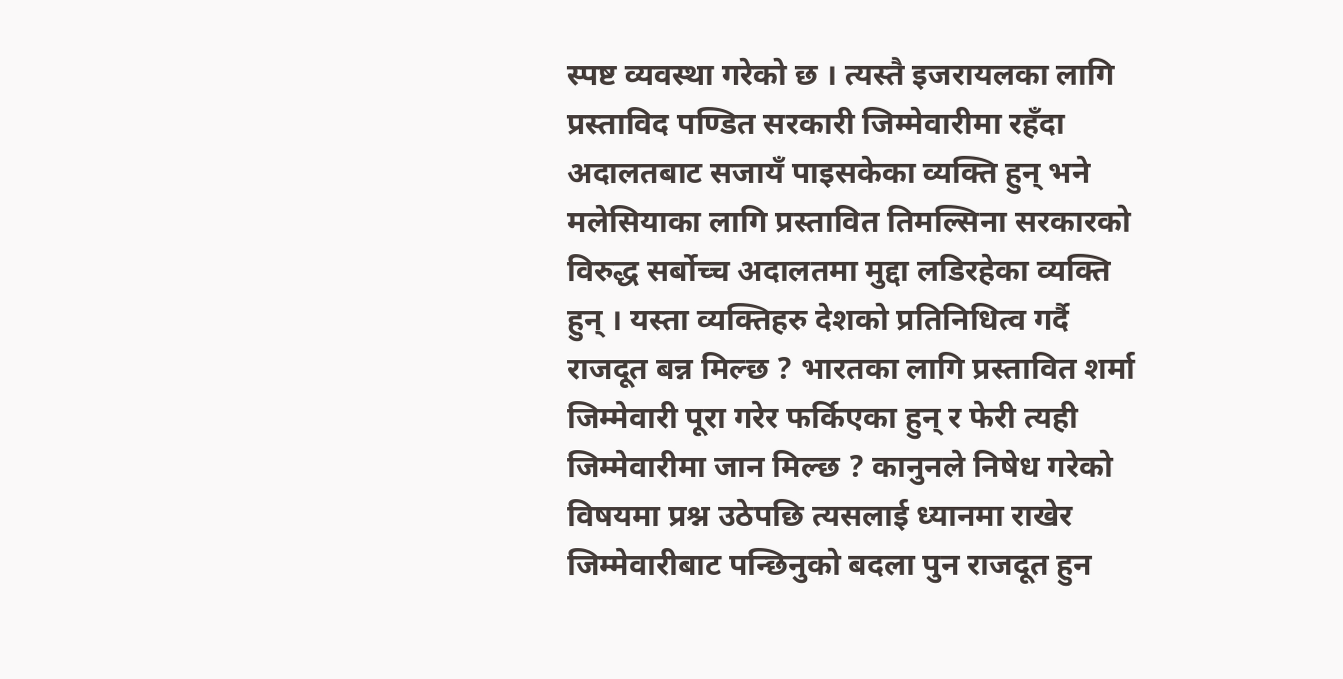स्पष्ट व्यवस्था गरेको छ । त्यस्तै इजरायलका लागि प्रस्ताविद पण्डित सरकारी जिम्मेवारीमा रहँदा अदालतबाट सजायँ पाइसकेका व्यक्ति हुन् भने मलेसियाका लागि प्रस्तावित तिमल्सिना सरकारको विरुद्ध सर्बोच्च अदालतमा मुद्दा लडिरहेका व्यक्ति हुन् । यस्ता व्यक्तिहरु देशको प्रतिनिधित्व गर्दै राजदूत बन्न मिल्छ ? भारतका लागि प्रस्तावित शर्मा जिम्मेवारी पूरा गरेर फर्किएका हुन् र फेरी त्यही जिम्मेवारीमा जान मिल्छ ? कानुनले निषेध गरेको विषयमा प्रश्न उठेपछि त्यसलाई ध्यानमा राखेर जिम्मेवारीबाट पन्छिनुको बदला पुन राजदूत हुन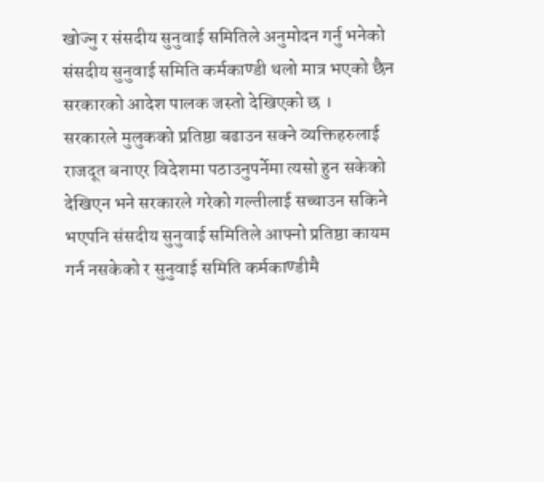खोज्नु र संसदीय सुनुवाई समितिले अनुमोदन गर्नु भनेको संसदीय सुनुवाई समिति कर्मकाण्डी थलो मात्र भएको छैन सरकारको आदेश पालक जस्तो देखिएको छ ।
सरकारले मुलुकको प्रतिष्ठा बढाउन सक्ने व्यक्तिहरुलाई राजदूत बनाएर विदेशमा पठाउनुपर्नेमा त्यसो हुन सकेको देखिएन भने सरकारले गरेको गल्तीलाई सच्चाउन सकिने भएपनि संसदीय सुनुवाई समितिले आफ्नो प्रतिष्ठा कायम गर्न नसकेको र सुनुवाई समिति कर्मकाण्डीमै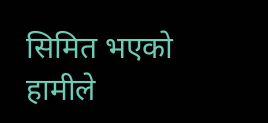सिमित भएको हामीले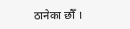ठानेका छौँ ।